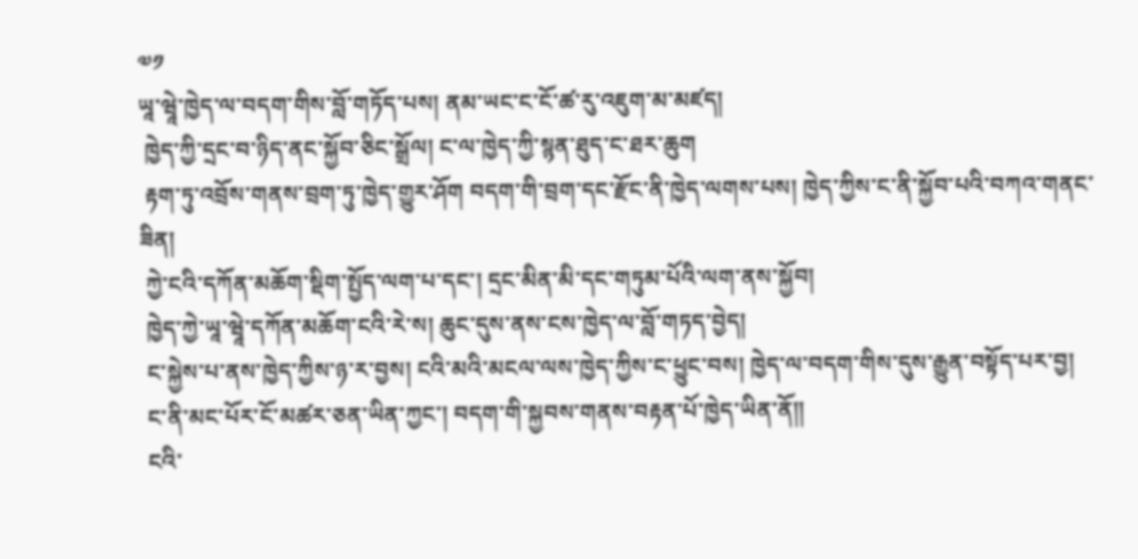༧༡
ཡཱ་ཝཱེ་ཁྱེད་ལ་བདག་གིས་བློ་གཏོད་པས། ནམ་ཡང་ང་ངོ་ཚ་རུ་འཇུག་མ་མཛད།
 ཁྱེད་ཀྱི་དྲང་བ་ཉིད་ནང་སྐྱོབ་ཅིང་སྒྲོལ། ང་ལ་ཁྱེད་ཀྱི་སྙན་ཐུད་ང་ཐར་ཆུག
 རྟག་ཏུ་འབྲོས་གནས་བྲག་ཏུ་ཁྱེད་གྱུར་ཤོག བདག་གི་བྲག་དང་རྫོང་ནི་ཁྱེད་ལགས་པས། ཁྱེད་ཀྱིས་ང་ནི་སྐྱོབ་པའི་བཀའ་གནང་ཟིན།
 ཀྱེ་ངའི་དཀོན་མཆོག་སྡིག་སྤྱོད་ལག་པ་དང་། དྲང་མིན་མི་དང་གཏུམ་པོའི་ལག་ནས་སྐྱོབ།
 ཁྱེད་ཀྱེ་ཡཱ་ཝཱེ་དཀོན་མཆོག་ངའི་རེ་ས། ཆུང་དུས་ནས་ངས་ཁྱེད་ལ་བློ་གཏད་བྱེད།
 ང་སྐྱེས་པ་ནས་ཁྱེད་ཀྱིས་ཉ་ར་བྱས། ངའི་མའི་མངལ་ལས་ཁྱེད་ཀྱིས་ང་ཕྱུང་བས། ཁྱེད་ལ་བདག་གིས་དུས་རྒྱུན་བསྟོད་པར་བྱ།
 ང་ནི་མང་པོར་ངོ་མཚར་ཅན་ཡིན་ཀྱང་། བདག་གི་སྐྱབས་གནས་བརྟན་པོ་ཁྱེད་ཡིན་ནོ༎
 ངའི་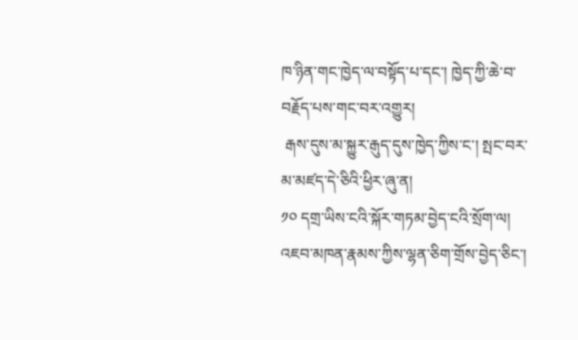ཁ་ཉིན་གང་ཁྱེད་ལ་བསྟོད་པ་དང་། ཁྱེད་ཀྱི་ཆེ་བ་བརྗོད་པས་གང་བར་འགྱུར།
 རྒས་དུས་མ་སྐྱུར་རྒུད་དུས་ཁྱེད་ཀྱིས་ང་། སྤང་བར་མ་མཛད་དེ་ཅིའི་ཕྱིར་ཞུ་ན།
༡༠ དགྲ་ཡིས་ངའི་སྐོར་གཏམ་བྱེད་ངའི་སྲོག་ལ། འཇབ་མཁན་རྣམས་ཀྱིས་ལྷན་ཅིག་གྲོས་བྱེད་ཅིང་།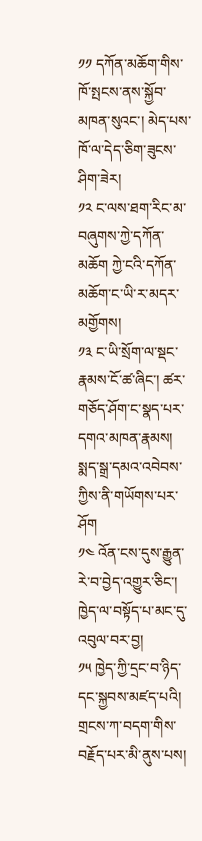༡༡ དཀོན་མཆོག་གིས་ཁོ་སྤངས་ནས་སྐྱོབ་མཁན་སུའང་། མེད་པས་ཁོ་ལ་དེད་ཅིག་ཟུངས་ཤིག་ཟེར།
༡༢ ང་ལས་ཐག་རིང་མ་བཞུགས་ཀྱེ་དཀོན་མཆོག ཀྱེ་ངའི་དཀོན་མཆོག་ང་ཡི་ར་མདར་མགྱོགས།
༡༣ ང་ཡི་སྲོག་ལ་སྡང་རྣམས་ངོ་ཚ་ཞིང་། ཚར་གཅོད་ཤོག་ང་སྣད་པར་དགའ་མཁན་རྣམས། སྨད་སྒྲ་དམའ་འབེབས་ཀྱིས་ནི་གཡོགས་པར་ཤོག
༡༤ འོན་ངས་དུས་རྒྱུན་རེ་བ་བྱེད་འགྱུར་ཅིང་། ཁྱེད་ལ་བསྟོད་པ་མང་དུ་འབུལ་བར་བྱ།
༡༥ ཁྱེད་ཀྱི་དྲང་བ་ཉིད་དང་སྐྱབས་མཛད་པའི། གྲངས་ཀ་བདག་གིས་བརྗོད་པར་མི་ནུས་པས།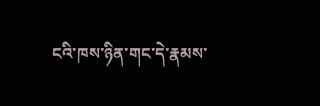ངའི་ཁས་ཉིན་གང་དེ་རྣམས་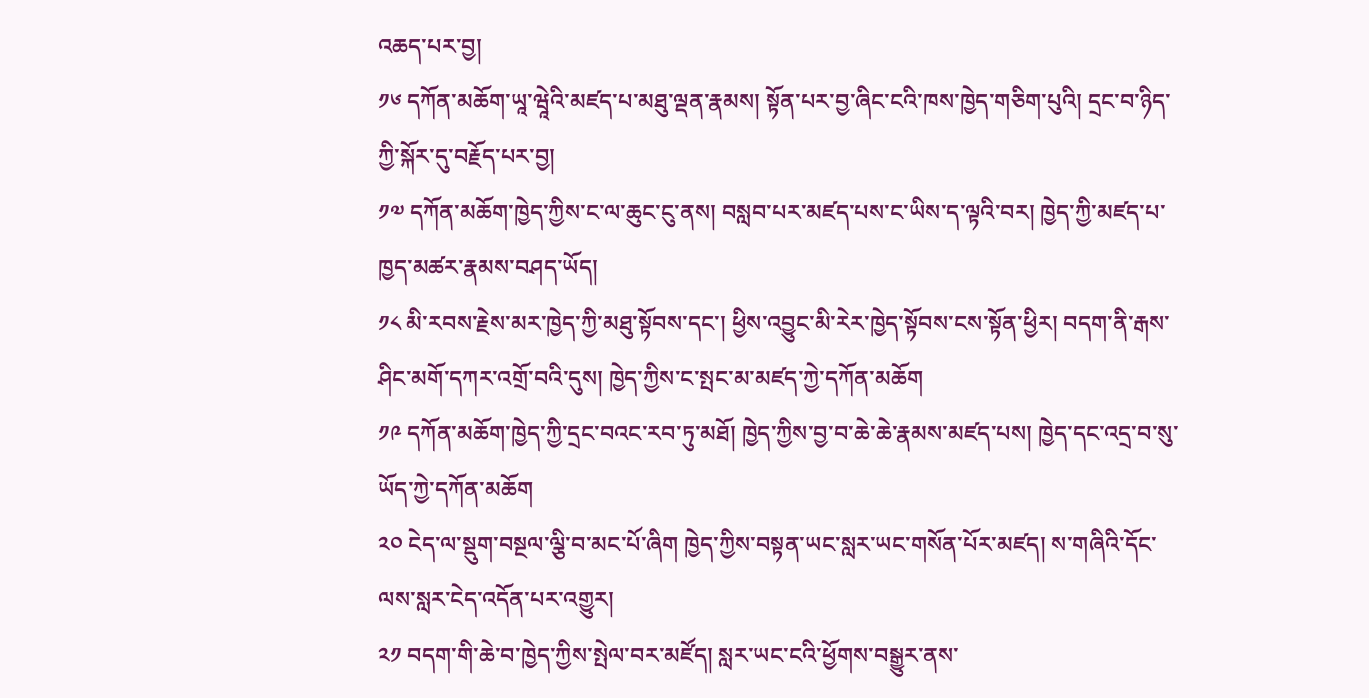འཆད་པར་བྱ།
༡༦ དཀོན་མཆོག་ཡཱ་ཝཱེའི་མཛད་པ་མཐུ་ལྡན་རྣམས། སྟོན་པར་བྱ་ཞིང་ངའི་ཁས་ཁྱེད་གཅིག་པུའི། དྲང་བ་ཉིད་ཀྱི་སྐོར་དུ་བརྗོད་པར་བྱ།
༡༧ དཀོན་མཆོག་ཁྱེད་ཀྱིས་ང་ལ་ཆུང་ངུ་ནས། བསླབ་པར་མཛད་པས་ང་ཡིས་ད་ལྟའི་བར། ཁྱེད་ཀྱི་མཛད་པ་ཁྱད་མཚར་རྣམས་བཤད་ཡོད།
༡༨ མི་རབས་རྗེས་མར་ཁྱེད་ཀྱི་མཐུ་སྟོབས་དང་། ཕྱིས་འབྱུང་མི་རེར་ཁྱེད་སྟོབས་ངས་སྟོན་ཕྱིར། བདག་ནི་རྒས་ཤིང་མགོ་དཀར་འགྲོ་བའི་དུས། ཁྱེད་ཀྱིས་ང་སྤང་མ་མཛད་ཀྱེ་དཀོན་མཆོག
༡༩ དཀོན་མཆོག་ཁྱེད་ཀྱི་དྲང་བའང་རབ་ཏུ་མཐོ། ཁྱེད་ཀྱིས་བྱ་བ་ཆེ་ཆེ་རྣམས་མཛད་པས། ཁྱེད་དང་འདྲ་བ་སུ་ཡོད་ཀྱེ་དཀོན་མཆོག
༢༠ ངེད་ལ་སྡུག་བསྔལ་ལྕི་བ་མང་པོ་ཞིག ཁྱེད་ཀྱིས་བསྟན་ཡང་སླར་ཡང་གསོན་པོར་མཛད། ས་གཞིའི་དོང་ལས་སླར་ངེད་འདོན་པར་འགྱུར།
༢༡ བདག་གི་ཆེ་བ་ཁྱེད་ཀྱིས་སྤེལ་བར་མཛོད། སླར་ཡང་ངའི་ཕྱོགས་བསྒྱུར་ནས་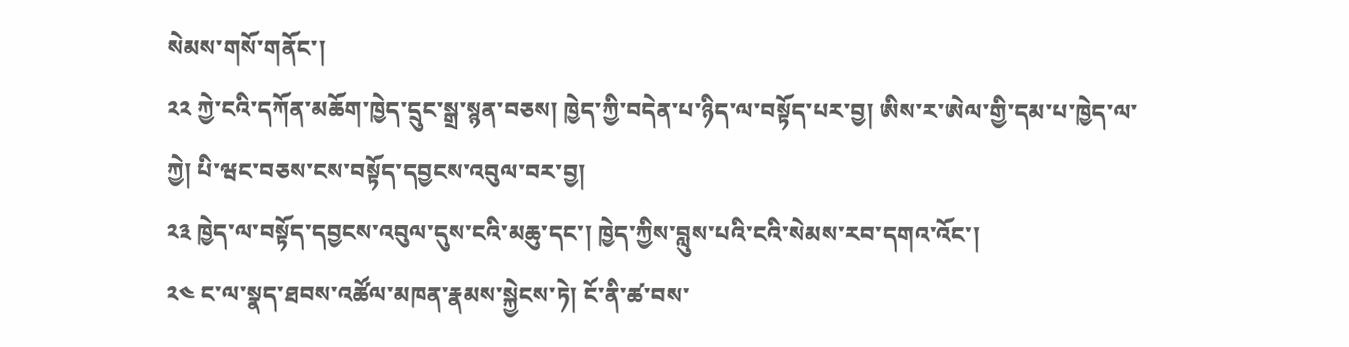སེམས་གསོ་གནོང་།
༢༢ ཀྱེ་ངའི་དཀོན་མཆོག་ཁྱེད་དྲུང་སྒྲ་སྙན་བཅས། ཁྱེད་ཀྱི་བདེན་པ་ཉིད་ལ་བསྟོད་པར་བྱ། ཨིས་ར་ཨེལ་གྱི་དམ་པ་ཁྱེད་ལ་ཀྱེ། པི་ཝང་བཅས་ངས་བསྟོད་དབྱངས་འབུལ་བར་བྱ།
༢༣ ཁྱེད་ལ་བསྟོད་དབྱངས་འབུལ་དུས་ངའི་མཆུ་དང་། ཁྱེད་ཀྱིས་བླུས་པའི་ངའི་སེམས་རབ་དགའ་འོང་།
༢༤ ང་ལ་སྣད་ཐབས་འཚོལ་མཁན་རྣམས་སྐྱེངས་ཏེ། ངོ་ནི་ཚ་བས་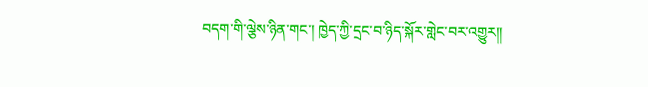བདག་གི་ལྕེས་ཉིན་གང་། ཁྱེད་ཀྱི་དྲང་བ་ཉིད་སྐོར་གླེང་བར་འགྱུར༎